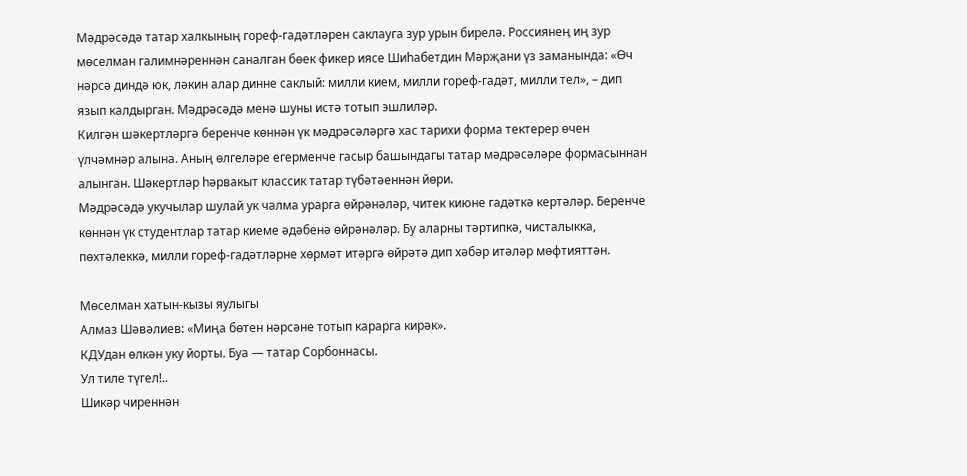Мәдрәсәдә татар халкының гореф-гадәтләрен саклауга зур урын бирелә. Россиянең иң зур мөселман галимнәреннән саналган бөек фикер иясе Шиһабетдин Мәрҗани үз заманында: «Өч нәрсә диндә юк, ләкин алар динне саклый: милли кием, милли гореф-гадәт, милли тел», – дип язып калдырган. Мәдрәсәдә менә шуны истә тотып эшлиләр.
Килгән шәкертләргә беренче көннән үк мәдрәсәләргә хас тарихи форма тектерер өчен үлчәмнәр алына. Аның өлгеләре егерменче гасыр башындагы татар мәдрәсәләре формасыннан алынган. Шәкертләр һәрвакыт классик татар түбәтәеннән йөри.
Мәдрәсәдә укучылар шулай ук чалма урарга өйрәнәләр, читек киюне гадәткә кертәләр. Беренче көннән үк студентлар татар киеме әдәбенә өйрәнәләр. Бу аларны тәртипкә, чисталыкка, пөхтәлеккә, милли гореф-гадәтләрне хөрмәт итәргә өйрәтә дип хәбәр итәләр мөфтияттән.

Мөселман хатын-кызы яулыгы
Алмаз Шәвәлиев: «Миңа бөтен нәрсәне тотып карарга кирәк».
КДУдан өлкән уку йорты. Буа — татар Сорбоннасы.
Ул тиле түгел!..
Шикәр чиреннән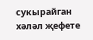сукырайган хәләл җефете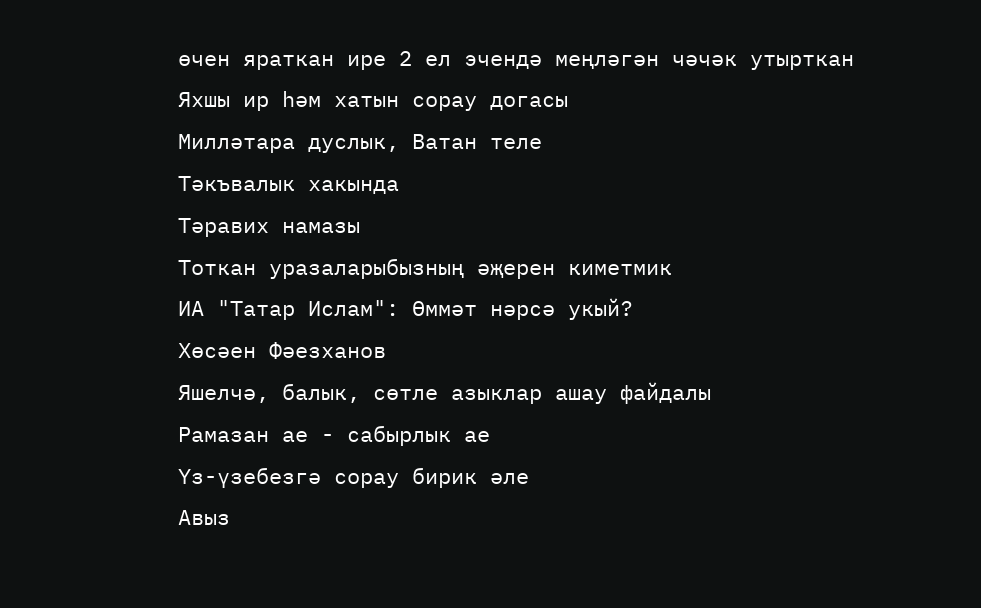өчен яраткан ире 2 ел эчендә меңләгән чәчәк утырткан
Яхшы ир һәм хатын сорау догасы
Милләтара дуслык, Ватан теле
Тәкъвалык хакында
Тәравих намазы
Тоткан уразаларыбызның әҗерен киметмик
ИА "Татар Ислам": Өммәт нәрсә укый?
Хөсәен Фәезханов
Яшелчә, балык, сөтле азыклар ашау файдалы
Рамазан ае - сабырлык ае
Үз-үзебезгә сорау бирик әле
Авыз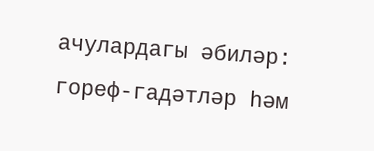ачулардагы әбиләр: гореф-гадәтләр һәм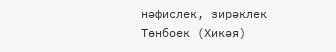нәфислек, зирәклек
Төнбоек (Хикәя)